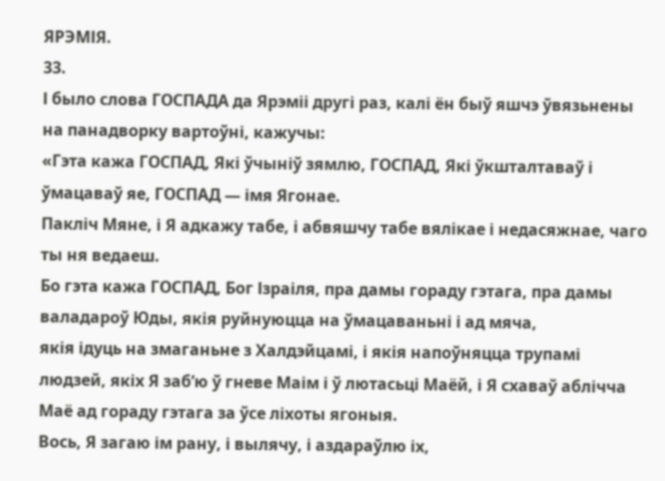ЯРЭМІЯ.
33.
І было слова ГОСПАДА да Ярэміі другі раз, калі ён быў яшчэ ўвязьнены на панадворку вартоўні, кажучы:
«Гэта кажа ГОСПАД, Які ўчыніў зямлю, ГОСПАД, Які ўкшталтаваў і ўмацаваў яе, ГОСПАД — імя Ягонае.
Пакліч Мяне, і Я адкажу табе, і абвяшчу табе вялікае і недасяжнае, чаго ты ня ведаеш.
Бо гэта кажа ГОСПАД, Бог Ізраіля, пра дамы гораду гэтага, пра дамы валадароў Юды, якія руйнуюцца на ўмацаваньні і ад мяча,
якія ідуць на змаганьне з Халдэйцамі, і якія напоўняцца трупамі людзей, якіх Я заб’ю ў гневе Маім і ў лютасьці Маёй, і Я схаваў аблічча Маё ад гораду гэтага за ўсе ліхоты ягоныя.
Вось, Я загаю ім рану, і вылячу, і аздараўлю іх,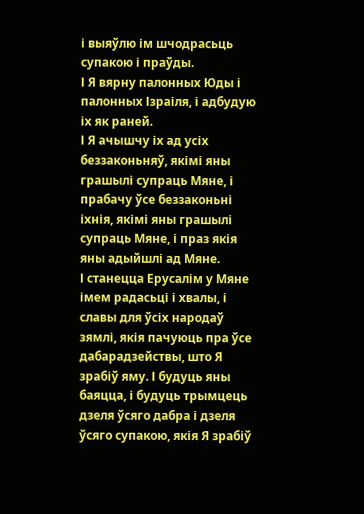і выяўлю ім шчодрасьць супакою і праўды.
І Я вярну палонных Юды і палонных Ізраіля, і адбудую іх як раней.
І Я ачышчу іх ад усіх беззаконьняў, якімі яны грашылі супраць Мяне, і прабачу ўсе беззаконьні іхнія, якімі яны грашылі супраць Мяне, і праз якія яны адыйшлі ад Мяне.
І станецца Ерусалім у Мяне імем радасьці і хвалы, і славы для ўсіх народаў зямлі, якія пачуюць пра ўсе дабарадзействы, што Я зрабіў яму. І будуць яны баяцца, і будуць трымцець дзеля ўсяго дабра і дзеля ўсяго супакою, якія Я зрабіў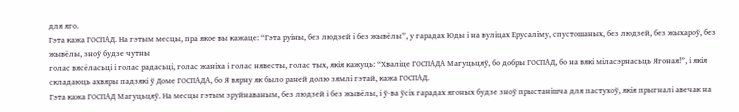для яго.
Гэта кажа ГОСПАД. На гэтым месцы, пра якое вы кажаце: “Гэта руіны, без людзей і без жывёлы”, у гарадах Юды і на вуліцах Ерусаліму, спустошаных, без людзей, без жыхароў, без жывёлы, зноў будзе чутны
голас вясёласьці і голас радасьці, голас жаніха і голас нявесты, голас тых, якія кажуць: “Хваліце ГОСПАДА Магуцьцяў, бо добры ГОСПАД, бо на вякі міласэрнасьць Ягоная!”, і якія складаюць ахвяры падзякі ў Доме ГОСПАДА, бо Я вярну як было раней долю зямлі гэтай, кажа ГОСПАД.
Гэта кажа ГОСПАД Магуцьцяў. На месцы гэтым зруйнаваным, без людзей і без жывёлы, і ў-ва ўсіх гарадах ягоных будзе зноў прыстанішча для пастухоў, якія прыгналі авечак на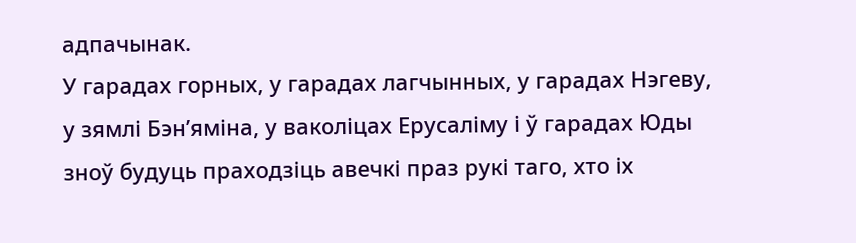адпачынак.
У гарадах горных, у гарадах лагчынных, у гарадах Нэгеву, у зямлі Бэн’яміна, у ваколіцах Ерусаліму і ў гарадах Юды зноў будуць праходзіць авечкі праз рукі таго, хто іх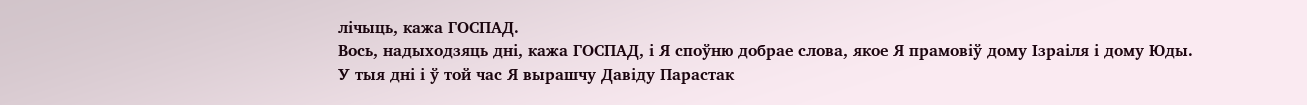лічыць, кажа ГОСПАД.
Вось, надыходзяць дні, кажа ГОСПАД, і Я споўню добрае слова, якое Я прамовіў дому Ізраіля і дому Юды.
У тыя дні і ў той час Я вырашчу Давіду Парастак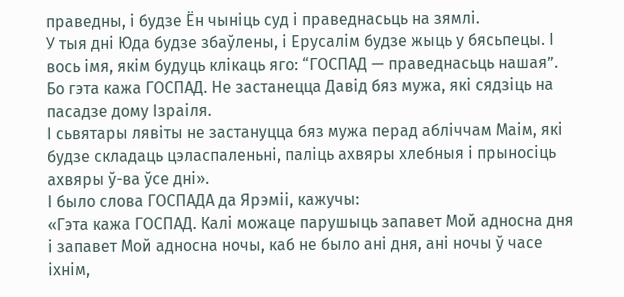праведны, і будзе Ён чыніць суд і праведнасьць на зямлі.
У тыя дні Юда будзе збаўлены, і Ерусалім будзе жыць у бясьпецы. І вось імя, якім будуць клікаць яго: “ГОСПАД — праведнасьць нашая”.
Бо гэта кажа ГОСПАД. Не застанецца Давід бяз мужа, які сядзіць на пасадзе дому Ізраіля.
І сьвятары лявіты не застануцца бяз мужа перад абліччам Маім, які будзе складаць цэласпаленьні, паліць ахвяры хлебныя і прыносіць ахвяры ў-ва ўсе дні».
І было слова ГОСПАДА да Ярэміі, кажучы:
«Гэта кажа ГОСПАД. Калі можаце парушыць запавет Мой адносна дня і запавет Мой адносна ночы, каб не было ані дня, ані ночы ў часе іхнім,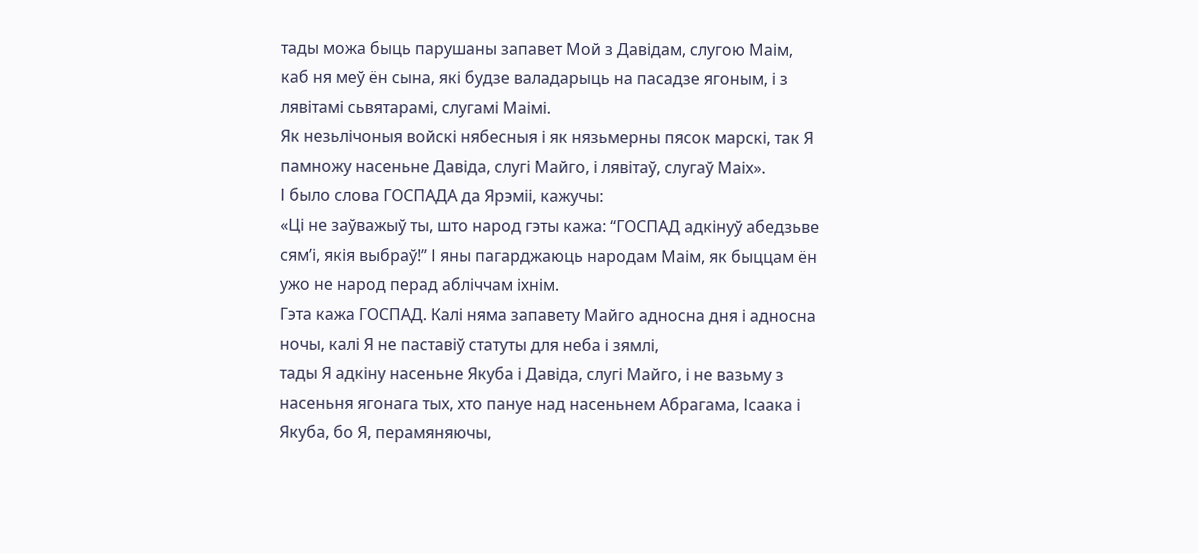тады можа быць парушаны запавет Мой з Давідам, слугою Маім, каб ня меў ён сына, які будзе валадарыць на пасадзе ягоным, і з лявітамі сьвятарамі, слугамі Маімі.
Як незьлічоныя войскі нябесныя і як нязьмерны пясок марскі, так Я памножу насеньне Давіда, слугі Майго, і лявітаў, слугаў Маіх».
І было слова ГОСПАДА да Ярэміі, кажучы:
«Ці не заўважыў ты, што народ гэты кажа: “ГОСПАД адкінуў абедзьве сям’і, якія выбраў!” І яны пагарджаюць народам Маім, як быццам ён ужо не народ перад абліччам іхнім.
Гэта кажа ГОСПАД. Калі няма запавету Майго адносна дня і адносна ночы, калі Я не паставіў статуты для неба і зямлі,
тады Я адкіну насеньне Якуба і Давіда, слугі Майго, і не вазьму з насеньня ягонага тых, хто пануе над насеньнем Абрагама, Ісаака і Якуба, бо Я, перамяняючы,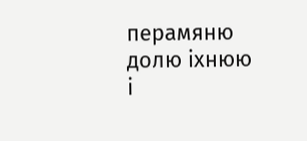перамяню долю іхнюю і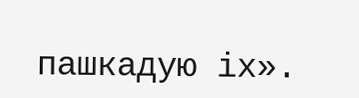пашкадую іх».